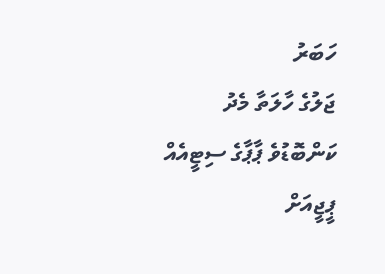ހަބަރު
ޖަލުގެ ހާލަތާ މެދު ކަންބޮޑުވެ ޕާޕާގެ ސިޓީއެއް ޕީޖީއަށް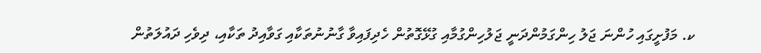ކ. މަފުށީގައި ހުންނަ ޖަލު ހިންގަމުންދަނީ ޖަލުހިންގުމާއި ގުޅޭގޮތުން ހެދިފައިވާ ގާނުނުތަކާއި ގަވާއިދު ތަކާއި، ދިވެހި ދައުލަތުން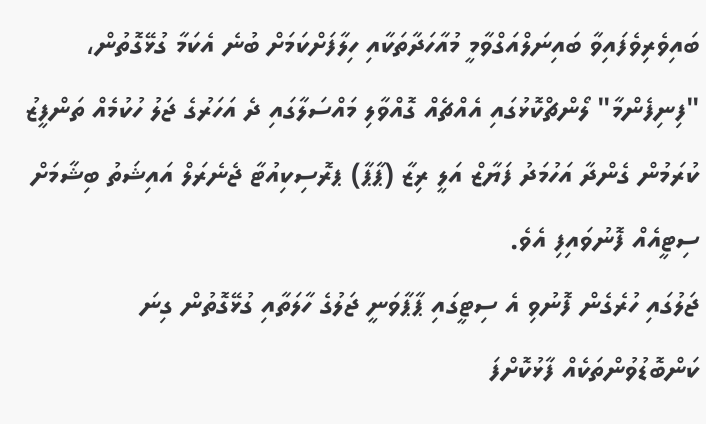ބައިވެރިވެފައިވާ ބައިނަލްއަގްވާމީ މުއާހަދާތަކާއި ހިލާފަށްކަމަށް ބުނެ އެކަމާ ގުޅޭގޮތުން، "ފިނިފެންމާ" ލޯންޗްކޮޅުގައި އެއްޗެއް ގޮއްވާލި މައްސަލާގައި ދެ އަހަރުގެ ޖަލު ހުކުމެއް ތަންފީޒު ކުރަމުން ގެންދާ އަހުމަދު ފަޔާޒް އަލީ ރިޒާ (ޕާޕާ) ޕރޮސިކިއުޓާ ޖެނެރަލް އައިޝަތު ބިޝާމަށް ސިޓީއެއް ފޮނުވައިފި އެވެ.
ޖަލުގައި ހުރެގެން ފޮނުވި އެ ސިޓީގައި ޕާޕާވަނީ ޖަލުގެ ހާލަތާއި ގުޅޭގޮތުން ގިނަ ކަންބޮޑުވުންތަކެއް ފާޅުކޮށްފަ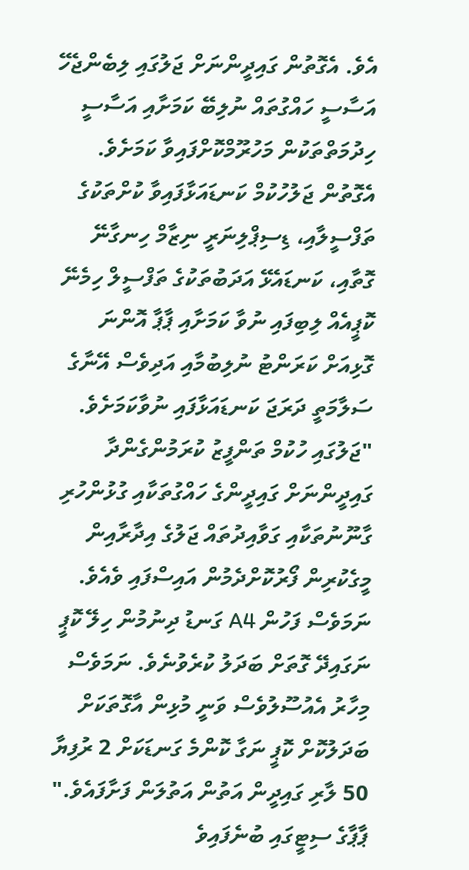އެވެ. އެގޮތުން ގައިދީންނަށް ޖަލުގައި ލިބެންޖެހޭ އަސާސީ ހައްގުތައް ނުލިބޭ ކަމަށާއި އަސާސީ ހިދުމަތްތަކުން މަހުރޫމްކޮށްފައިވާ ކަމަށެވެ. އެގޮތުން ޖަލުހުކުމް ކަނޑައަޅާފައިވާ ކުށްތަކުގެ ތަފްސީލާއި، ޑިސިޕްލިނަރީ ނިޒާމް ހިނގާނޭ ގޮތާއި، ކަނޑައެޅޭ އަދަބުތަކުގެ ތަފްސީލް ހިމެނޭ ކޮޕީއެއް ލިބިފައި ނުވާ ކަމަށާއި ޕާޕާ އޮންނަ ގޮޅިއަށް ކަރަންޓު ނުލިބުމާއި އަދިވެސް އޭނާގެ ސަލާމަތީ ދަރަޖަ ކަނޑައަޅާފައި ނުވާކަމަށެވެ.
"ޖަލުގައި ހުކުމް ތަންފީޒު ކުރަމުންގެންދާ ގައިދީންނަށް ގައިދީންގެ ހައްގުތަކާއި ގުޅުންހުރި ގާނޫނުތަކާއި ގަވާއިދުތައް ޖަލުގެ އިދާރާއިން މީގެކުރިން ފޯރުކޮށްދެމުން އައިސްފައި ވެއެވެ. ނަމަވެސް ފަހުން A4 ގަނޑު ދިނުމުން ހިލޭ ކޮޕީ ނަގައިދޭ ގޮތަށް ބަދަލު ކުރެވުނެވެ. ނަމަވެސް މިހާރު އެއުސޫލުވެސް ވަނީ މުޅިން އާގޮތަކަށް ބަދަލުކޮށް ކޮޕީ ނަގާ ކޮންމެ ގަނޑަކަށް 2 ރުފިޔާ 50 ލާރި ގައިދީން އަތުން އަތުލަން ފަށާފައެވެ." ޕާޕާގެ ސިޓީގައި ބުނެފައިވެ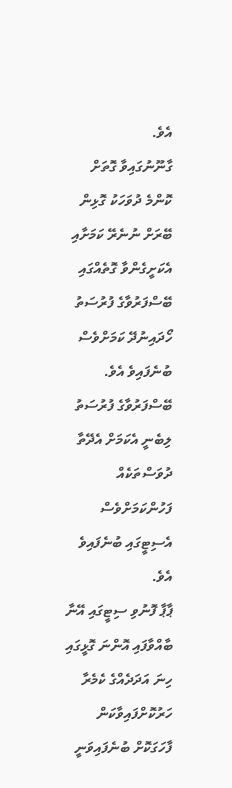އެވެ.
ގާނޫނުގައިވާ ގޮތަށް ކޮންމެ ދުވަހަކު ގޮޅިން ބޭރަށް ނުނެރޭ ކަމަށާއި އެކަށީގެންވާ ގޮތެއްގައި ބޭސްފަރުވާގެ ފުރުސަތު ހޯދައިނުދޭ ކަމަށްވެސް ބުނެފައިވެ އެވެ. ބޭސްފަރުވާގެ ފުރުސަތު ލިބެނީ އެކަމަށް އެދޭތާ ދުވަސްތަކެއް ފަހުންކަމަށްވެސް އެސިޓީގައި ބުނެފައިވެ އެވެ.
ޕާޕާ ފޮނުވި ސިޓީގައި އޭނާ ބާއްވާފައި އޮންނަ ގޮޅީގައި ހިނަ އަދަދެއްގެ ކެމެރާ ހަރުކޮށްފައިވާކަން ފާހަގަކޮށް ބުނެފައިވަނީ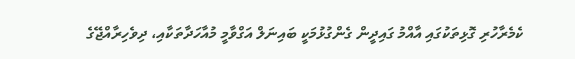ކެމެރާހުރި ގޮޅިތަކުގައި އާއްމު ގައިދީން ގެންގުޅުމަކީ ބައިނަލް އަގްވާމީ މުއާހަދާތަކާއި، ދިވެހިރާއްޖޭގެ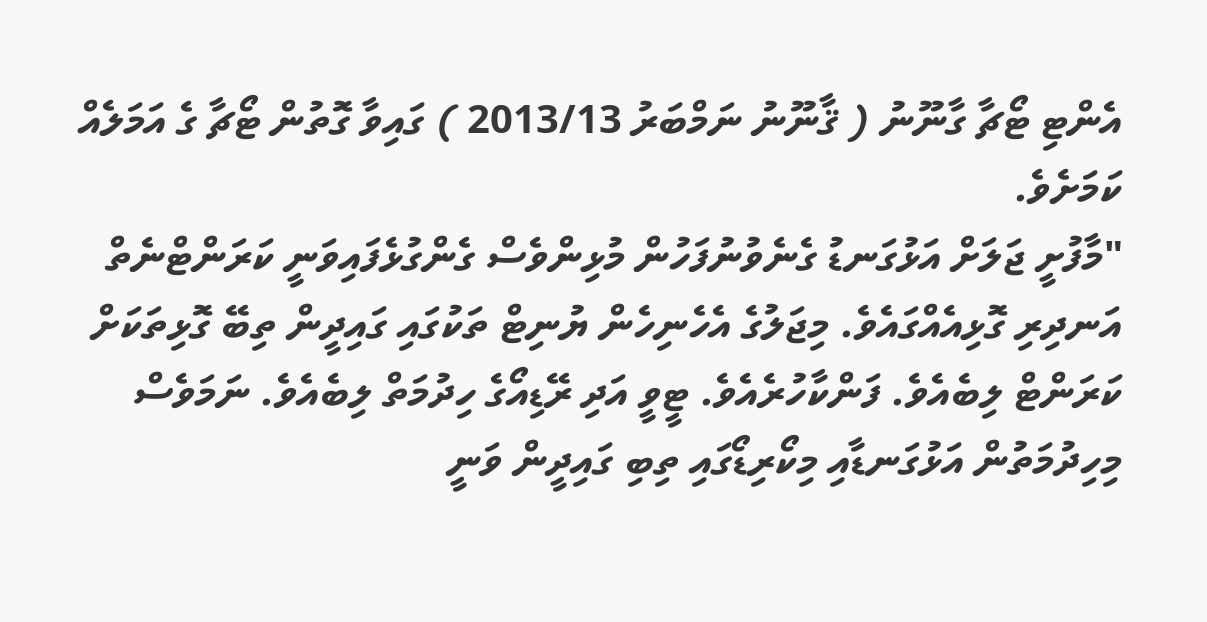އެންޓި ޓޯޗާ ގާނޫނު ( ޤާނޫނު ނަމްބަރު 2013/13 ) ގައިވާ ގޮތުން ޓޯޗާ ގެ އަމަލެއް ކަމަށެވެ.
"މާފުށީ ޖަލަށް އަޅުގަނޑު ގެނެވުނުފަހުން މުޅިންވެސް ގެންގުޅެފައިވަނީ ކަރަންޓްނެތް އަނދިރި ގޮޅިއެއްގައެވެ. މިޖަލުގެ އެހެނިހެން ޔުނިޓް ތަކުގައި ގައިދީން ތިބޭ ގޮޅިތަކަށް ކަރަންޓް ލިބެއެވެ. ފަންކާހުރެއެވެ. ޓީވީ އަދި ރޭޑިއޯގެ ހިދުމަތް ލިބެއެވެ. ނަމަވެސް މިހިދުމަތުން އަޅުގަނޑާއި މިކޯރިޑޯގައި ތިބި ގައިދީން ވަނީ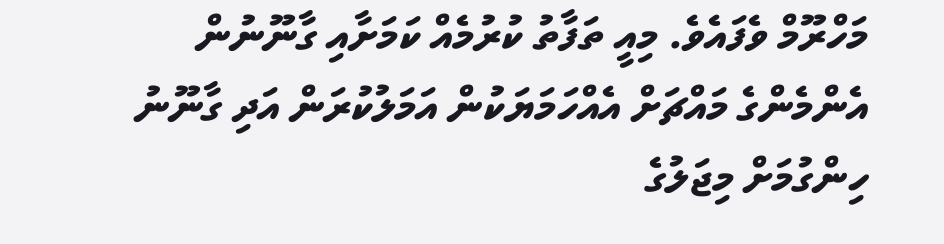މަހްރޫމް ވެފައެވެ. މިއީ ތަފާތު ކުރުމެއް ކަމަށާއި ގާނޫނުން އެންމެންގެ މައްޗަށް އެއްހަމަޔަކުން އަމަލުކުރަން އަދި ގާނޫނު ހިންގުމަށް މިޖަލުގެ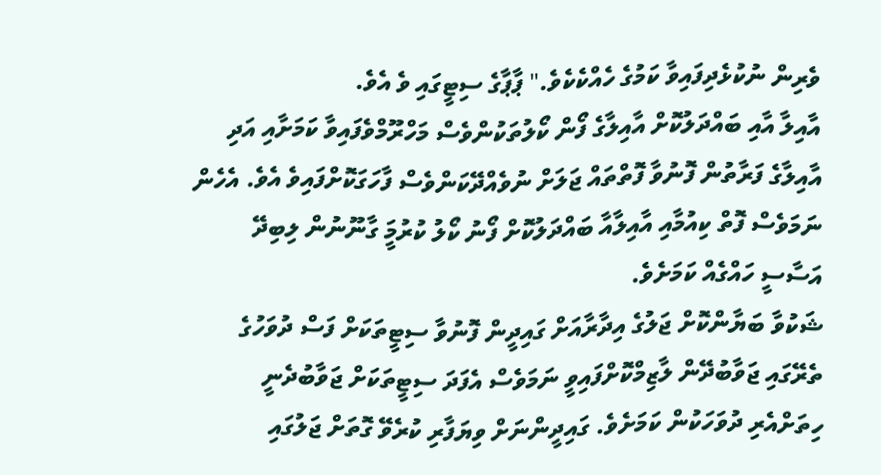ވެރިން ނުކުޅެދިފައިވާ ކަމުގެ ހެއްކެކެވެ." ޕާޕާގެ ސިޓީގައި ވެ އެވެ.
އާއިލާ އާއި ބައްދަލުކޮށް އާއިލާގެ ފޯން ކޯލުތަކުންވެސް މަހްރޫމްވެފައިވާ ކަމަށާއި އަދި އާއިލާގެ ފަރާތުން ފޮނުވާ ފޮތްތައް ޖަލަށް ނުވެއްދޭކަންވެސް ފާހަގަކޮށްފައިވެ އެވެ. އެހެން ނަމަވެސް ފޮތް ކިއުމާއި އާއިލާއާ ބައްދަލުކޮށް ފޯނު ކޯލު ކުރުމަީ ގާނޫނުން ލިބިދޭ އަސާސީ ހައްގެއް ކަމަށެވެ.
ޝަކުވާ ބަޔާންކޮށް ޖަލުގެ އިދާރާއަށް ގައިދީން ފޮނުވާ ސިޓީތަކަށް ފަސް ދުވަހުގެ ތެރޭގައި ޖަވާބުދޭން ލާޒިމްކޮށްފައިވީ ނަމަވެސް އެފަދަ ސިޓީތަކަށް ޖަވާބުދެނީ ހިތަށްއެރި ދުވަހަކުން ކަމަށެވެ. ގައިދީންނަށް ވިޔަފާރި ކުރެވޭ ގޮތަށް ޖަލުގައި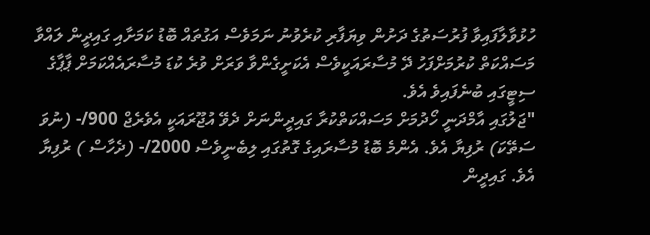ހުޅުވާލާފައިވާ ފުރުސަތުގެ ދަށުން ވިޔަފާރި ކުރެވުނު ނަމަވެސް އަގުތައް ބޮޑު ކަމަށާއި ގައިދީން ލައްވާ މަސައްކަތް ކުރުމަށްފަހު ދޭ މުސާރައަކީވެސް އެކަށީގެންވާ ވަރަށް ވުރެ ކުޑަ މުސާރައެއްކަމަށް ޕާޕާގެ ސިޓީގައި ބުނެފައިވެ އެވެ.
"ޖަލުގައި އާމްދަނީ ހޯދުމަށް މަސައްކަތްކުރާ ގައިދީންނަށް ދެވޭ އުޖޫރައަކީ އެވެރެޖް 900/- (ނުވަ ސަތޭކަ) ރުފިޔާ އެވެ. އެންމެ ބޮޑު މުސާރައިގެ ގޮތުގައި ލިބެނީވެސް 2000/- (ދެހާސް ) ރުފިޔާ އެވެ. ގައިދީން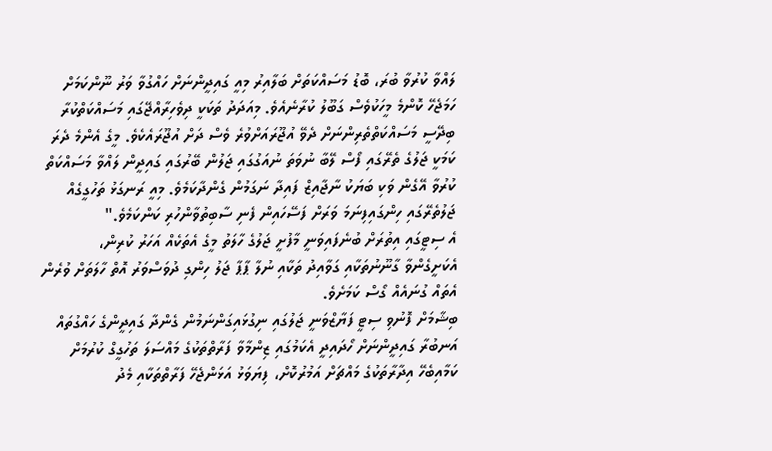ލައްވާ ކުރުވާ ބުރަ، ބޮޑު މަސައްކަތަށް ބަލާއިރު މިއީ ގައިދީންނަށް ހައްގުވާ ވަރު ނޫންކަމަށް ހަމަޖެހޭ ކޮންމެ މީހަކުވެސް ގަބޫލު ކުރާނެއެވެ. މިއަދަދު ތަކަކީ ދިވެހިރާއްޖޭގައި މަސައްކަތްކުރާ ބިދޭސީ މަސައްކަތްތެރިންނަށް ދެވޭ އުޖޫރައަށްވުރެ ވެސް ދަށް އުޖޫރައެކެވެ. މީގެ އެންމެ ދެރަ ކަމަކީ ޖަލުގެ ތެރޭގައި ފޯސް ލޭބާ ނުވަތަ ނުއަގުގައި ޖަލުން ބޭރުގައި ގައިދީން ލައްވާ މަސައްކަތް ކުރުވާ އޭގެން ވަކި ބަޔަކު ނާޖާއިޒް ފައިދާ ނަގަމުން ގެންދާކަމެވެ. މިއީ ރަނގަޅު ތަހުގީގެއް ޖަލުތެރޭގައި ހިންގައިފިނަމަ ވަރަށް ފަސޭހައިން ފެނި ސާބިތުވާންހުރި ކަންކަމެވެ."
އެ ސިޓީގައި އިތުރަށް ބުނެފައިވަނީ މާފުށީ ޖަލުގެ ހާލަތު މީގެ އެތަކެއް އަހަރު ކުރިން، އެކަށީގެންވާ ގާނޫނުތަކާއި ގަވާއިދު ތަކާއި ނުލާ ޕާޕާ ޖަލު ހިންގި ދުވަސްވަރު އޮތް ހާލަތަށް ވުރެން އެތައް ގުނައެއް ގޯސް ކަމަށެވެ.
ބިޝާމަށް ފޮނުވި ސިޓީ ފަޔާޒްވަނީ ޖަލުގައި ނިގުޅައިގަންނަމުން ގެންދާ ގައިދީންގެ ހައްގުތައް އަނބުރާ ގައިދީންނަށް ހޯދައިދީ އެކަމުގައި ޒިންމާވާ ފަރާތްތަކުގެ މައްސަލަ ތަހުގީގް ކުރުމަށް ކަމާއިބެހޭ އިދާރާތަކުގެ މައްޗަށް އަމުރުކޮށް، ފިޔަވަޅު އަޅަންޖެހޭ ފަރާތްތަކާއި މެދު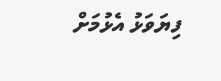ފިޔަވަޅު އެޅުމަށް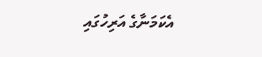އެކަމަނާގެ އަރިހުގައި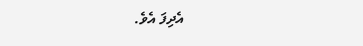އެދިފަ އެވެ.